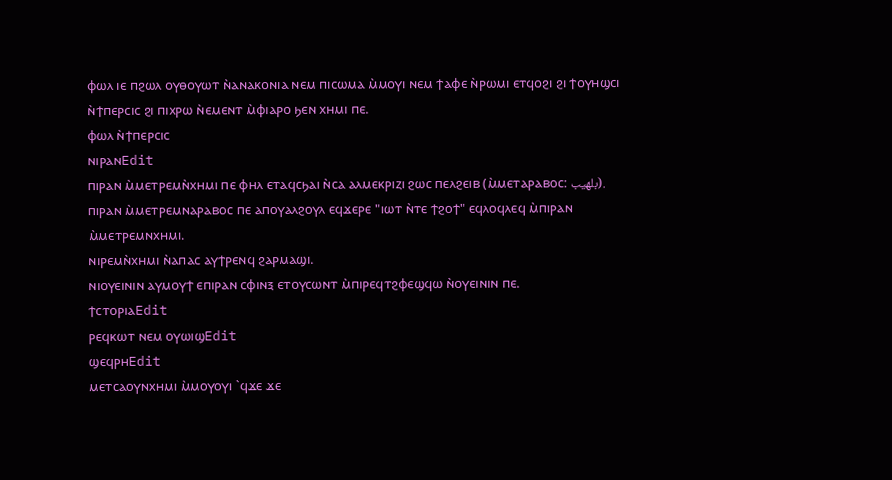ⲫⲱⲗ ⲓⲉ ⲡϩⲱⲗ ⲟⲩⲑⲟⲩⲱⲧ ⲛ̀ⲁⲛⲁⲕⲟⲛⲓⲁ ⲛⲉⲙ ⲡⲓⲥⲱⲙⲁ ⲙ̀ⲙⲟⲩⲓ ⲛⲉⲙ ϯⲁⲫⲉ ⲛ̀ⲣⲱⲙⲓ ⲉⲧϥⲟϩⲓ ϩⲓ ϯⲟⲩⲏϣⲥⲓ ⲛ̀ϯⲡⲉⲣⲥⲓⲥ ϩⲓ ⲡⲓⲭⲣⲱ ⲛ̀ⲉⲙⲉⲛⲧ ⲙ̀ⲫⲓⲁⲣⲟ ϧⲉⲛ ⲭⲏⲙⲓ ⲡⲉ.
ⲫⲱⲗ ⲛ̀ϯⲡⲉⲣⲥⲓⲥ
ⲛⲓⲣⲁⲛEdit
ⲡⲓⲣⲁⲛ ⲙ̀ⲙⲉⲧⲣⲉⲙⲛ̀ⲭⲏⲙⲓ ⲡⲉ ⲫⲏⲗ ⲉⲧⲁϥⲥϧⲁⲓ ⲛ̀ⲥⲁ ⲁⲗⲙⲉⲕⲣⲓⲍⲓ ϩⲱⲥ ⲡⲉⲗϩⲉⲓⲃ (ⲙ̀ⲙⲉⲧⲁⲣⲁⲃⲟⲥ: بلهيب). ⲡⲓⲣⲁⲛ ⲙ̀ⲙⲉⲧⲣⲉⲙⲛⲁⲣⲁⲃⲟⲥ ⲡⲉ ⲁⲡⲟⲩⲁⲗϩⲟⲩⲗ ⲉϥϫⲉⲣⲉ "ⲓⲱⲧ ⲛ̀ⲧⲉ ϯϩⲟϯ" ⲉϥⲗⲟϥⲗⲉϥ ⲙ̀ⲡⲓⲣⲁⲛ ⲙ̀ⲙⲉⲧⲣⲉⲙⲛⲭⲏⲙⲓ.
ⲛⲓⲣⲉⲙⲛ̀ⲭⲏⲙⲓ ⲛ̀ⲁⲡⲁⲥ ⲁⲩϯⲣⲉⲛϥ ϩⲁⲣⲙⲁϣⲓ.
ⲛⲓⲟⲩⲉⲓⲛⲓⲛ ⲁⲩⲙⲟⲩϯ ⲉⲡⲓⲣⲁⲛ ⲥⲫⲓⲛⲝ ⲉⲧⲟⲩⲥⲱⲛⲧ ⲙ̀ⲡⲓⲣⲉϥⲧϩⲫⲉϣϥⲱ ⲛ̀ⲟⲩⲉⲓⲛⲓⲛ ⲡⲉ.
ϯⲥⲧⲟⲣⲓⲁEdit
ⲣⲉϥⲕⲱⲧ ⲛⲉⲙ ⲟⲩⲱⲓϣEdit
ϣⲉϥⲣⲏEdit
ⲙⲉⲧⲥⲁⲟⲩⲛⲭⲏⲙⲓ ⲙ̀ⲙⲟⲩⲟⲩⲓ `ϥϫⲉ ϫⲉ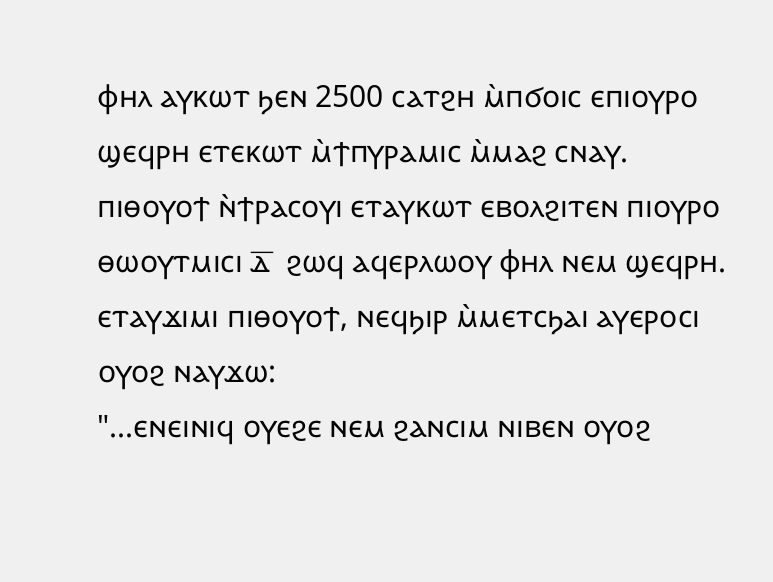ⲫⲏⲗ ⲁⲩⲕⲱⲧ ϧⲉⲛ 2500 ⲥⲁⲧϩⲏ ⲙ̀ⲡϭⲟⲓⲥ ⲉⲡⲓⲟⲩⲣⲟ ϣⲉϥⲣⲏ ⲉⲧⲉⲕⲱⲧ ⲙ̀ϯⲡⲩⲣⲁⲙⲓⲥ ⲙ̀ⲙⲁϩ ⲥⲛⲁⲩ.
ⲡⲓⲑⲟⲩⲟϯ ⲛ̀ϯⲣⲁⲥⲟⲩⲓ ⲉⲧⲁⲩⲕⲱⲧ ⲉⲃⲟⲗϩⲓⲧⲉⲛ ⲡⲓⲟⲩⲣⲟ ⲑⲱⲟⲩⲧⲙⲓⲥⲓ ⲇ̅  ϩⲱϥ ⲁϥⲉⲣⲗⲱⲟⲩ ⲫⲏⲗ ⲛⲉⲙ ϣⲉϥⲣⲏ. ⲉⲧⲁⲩϫⲓⲙⲓ ⲡⲓⲑⲟⲩⲟϯ, ⲛⲉϥϧⲓⲣ ⲙ̀ⲙⲉⲧⲥϧⲁⲓ ⲁⲩⲉⲣⲟⲥⲓ ⲟⲩⲟϩ ⲛⲁⲩϫⲱ:
"...ⲉⲛⲉⲓⲛⲓϥ ⲟⲩⲉϩⲉ ⲛⲉⲙ ϩⲁⲛⲥⲓⲙ ⲛⲓⲃⲉⲛ ⲟⲩⲟϩ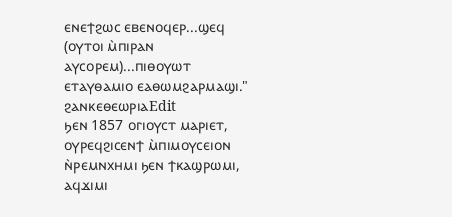ⲉⲛⲉϯϩⲱⲥ ⲉⲃⲉⲛⲟϥⲉⲣ...ϣⲉϥ (ⲟⲩⲧⲟⲓ ⲙ̀ⲡⲓⲣⲁⲛ ⲁⲩⲥⲟⲣⲉⲙ)...ⲡⲓⲑⲟⲩⲱⲧ ⲉⲧⲁⲩⲑⲁⲙⲓⲟ ⲉⲁⲑⲱⲙϩⲁⲣⲙⲁϣⲓ."
ϩⲁⲛⲕⲉⲑⲉⲱⲣⲓⲁEdit
ϧⲉⲛ 1857 ⲟⲅⲓⲟⲩⲥⲧ ⲙⲁⲣⲓⲉⲧ, ⲟⲩⲣⲉϥϩⲓⲥⲉⲛϯ ⲙ̀ⲡⲓⲙⲟⲩⲥⲉⲓⲟⲛ ⲛ̀ⲣⲉⲙⲛⲭⲏⲙⲓ ϧⲉⲛ ϯⲕⲁϣⲣⲱⲙⲓ, ⲁϥϫⲓⲙⲓ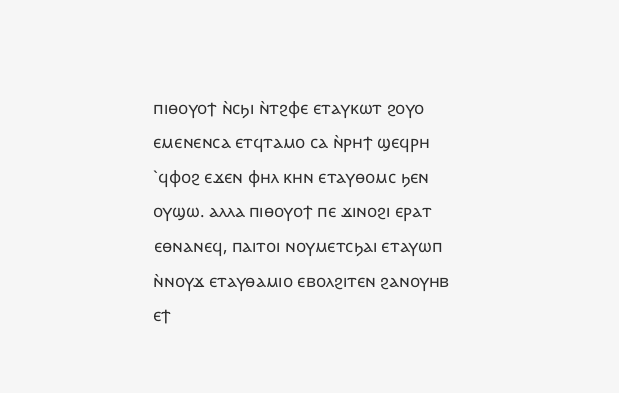ⲡⲓⲑⲟⲩⲟϯ ⲛ̀ⲥϧⲓ ⲛ̀ⲧϩⲫⲉ ⲉⲧⲁⲩⲕⲱⲧ ϩⲟⲩⲟ ⲉⲙⲉⲛⲉⲛⲥⲁ ⲉⲧϥⲧⲁⲙⲟ ⲥⲁ ⲛ̀ⲣⲏϯ ϣⲉϥⲣⲏ `ϥⲫⲟϩ ⲉϫⲉⲛ ⲫⲏⲗ ⲕⲏⲛ ⲉⲧⲁⲩⲑⲟⲙⲥ ϧⲉⲛ ⲟⲩϣⲱ. ⲁⲗⲗⲁ ⲡⲓⲑⲟⲩⲟϯ ⲡⲉ ϫⲓⲛⲟϩⲓ ⲉⲣⲁⲧ ⲉⲑⲛⲁⲛⲉϥ, ⲡⲁⲓⲧⲟⲓ ⲛⲟⲩⲙⲉⲧⲥϧⲁⲓ ⲉⲧⲁⲩⲱⲡ ⲛ̀ⲛⲟⲩϫ ⲉⲧⲁⲩⲑⲁⲙⲓⲟ ⲉⲃⲟⲗϩⲓⲧⲉⲛ ϩⲁⲛⲟⲩⲏⲃ ⲉϯ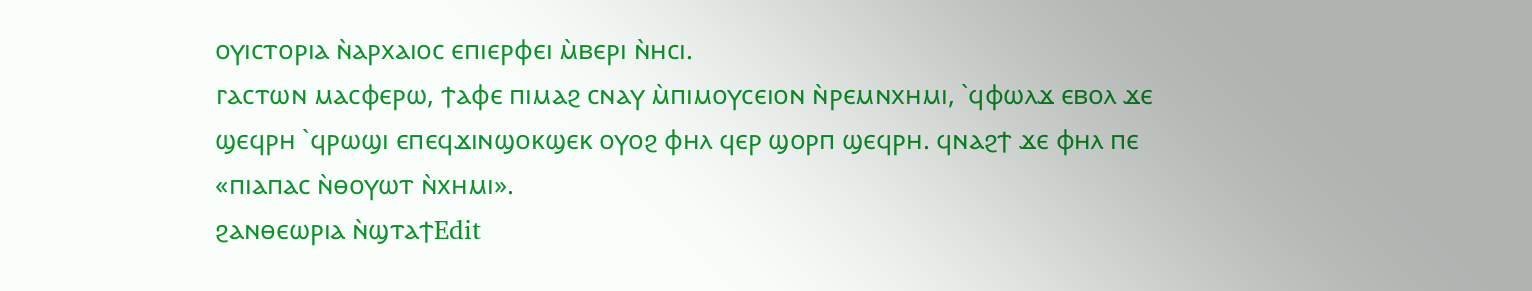ⲟⲩⲓⲥⲧⲟⲣⲓⲁ ⲛ̀ⲁⲣⲭⲁⲓⲟⲥ ⲉⲡⲓⲉⲣⲫⲉⲓ ⲙ̀ⲃⲉⲣⲓ ⲛ̀ⲏⲥⲓ.
ⲅⲁⲥⲧⲱⲛ ⲙⲁⲥⲫⲉⲣⲱ, ϯⲁⲫⲉ ⲡⲓⲙⲁϩ ⲥⲛⲁⲩ ⲙ̀ⲡⲓⲙⲟⲩⲥⲉⲓⲟⲛ ⲛ̀ⲣⲉⲙⲛⲭⲏⲙⲓ, `ϥⲫⲱⲗϫ ⲉⲃⲟⲗ ϫⲉ ϣⲉϥⲣⲏ `ϥⲣⲱϣⲓ ⲉⲡⲉϥϫⲓⲛϣⲟⲕϣⲉⲕ ⲟⲩⲟϩ ⲫⲏⲗ ϥⲉⲣ ϣⲟⲣⲡ ϣⲉϥⲣⲏ. ϥⲛⲁϩϯ ϫⲉ ⲫⲏⲗ ⲡⲉ «ⲡⲓⲁⲡⲁⲥ ⲛ̀ⲑⲟⲩⲱⲧ ⲛ̀ⲭⲏⲙⲓ».
ϩⲁⲛⲑⲉⲱⲣⲓⲁ ⲛ̀ϣⲧⲁϯEdit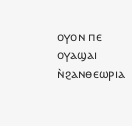ⲟⲩⲟⲛ ⲡⲉ ⲟⲩⲁϣⲁⲓ ⲛ̀ϩⲁⲛⲑⲉⲱⲣⲓⲁ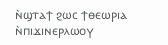ⲛ̀ϣⲧⲁϯ ϩⲱⲥ ϯⲑⲉⲱⲣⲓⲁ ⲛ̀ⲡⲓϫⲓⲛⲉⲣⲗⲱⲟⲩ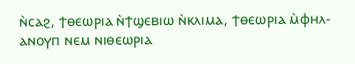ⲛ̀ⲥⲁϩ, ϯⲑⲉⲱⲣⲓⲁ ⲛ̀ϯϣⲉⲃⲓⲱ ⲛ̀ⲕⲗⲓⲙⲁ, ϯⲑⲉⲱⲣⲓⲁ ⲙ̀ⲫⲏⲗ-ⲁⲛⲟⲩⲡ ⲛⲉⲙ ⲛⲓⲑⲉⲱⲣⲓⲁ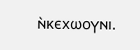ⲛ̀ⲕⲉⲭⲱⲟⲩⲛⲓ.